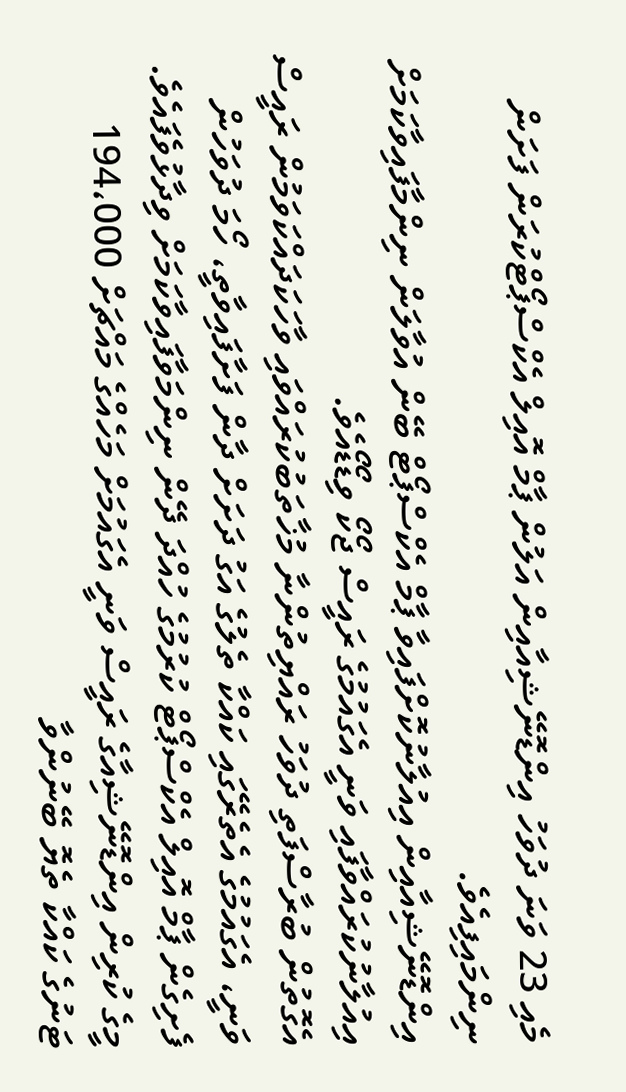މެއި 23 ވަނަ ދުވަހު އިންޑޮނޭޝިއާއިން އަލުން ޕާމް އޮއިލް އެކްސްޕޯޓްކުރަން ފަށަން ނިންމައިފިއެވެ.
އިންޑޮނޭޝިއާއިން އިއުލާނުކޮށްފައިވާ ޕާމް އެކްސްޕޯޓް ބޭން އުވާލަން ނިންމާފައިވާކަމަށް އިއުލާނުކުރައްވާފައި ވަނީ އެގައުމުގެ ރައީސް ޖޯކޯ ވިޑޯޑޯއެވެ.
އެގޮތުން ބުރާސްފަތި ދުވަހު ރައްޔިތުންނާ މުޚާތަބުކުރައްވައި ވާހަކަދައްކަވަމުން ރައީސް ވަނީ، އެގައުމުގެ އެތެރޭގައި ކައްކާ ތެލުގެ އަގު ދަށަށް ދާން ފަށާފައިވާތީ، ހޯމަ ދުވަހުން ފެށިގެން ޕާމް އޮއިލް އެކްސްޕޯޓް ކުރުމުގެ ހުއްދަ ދޭން ނިންމަވާފައިވާކަމަށް ވިދާޅުވެފައެވެ.
މީގެ ކުރިން އިންޑޮނޭޝިއާގެ ރައީސް ވަނީ އެގައުމަށް މަހެއްގެ މައްޗަށް 194،000 ޓަނުގެ ކައްކާ ތެޔޮ ބޭނުންވާ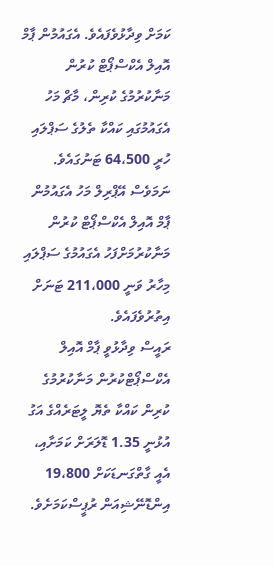ކަމަށް ވިދާޅުވެފައެވެ. އެގައުމުން ޕާމް އޮއިލް އެކްސްޕޯޓް ކުރުން މަނާކުރުމުގެ ކުރިން، މާޗް މަހު އެގައުމުގައި ކައްކާ ތެލުގެ ސަޕްލައި ހުރީ 64،500 ޓަނުގައެވެ. ނަމަވެސް އޭޕްރިލް މަހު އެގައުމުން ޕާމް އޮއިލް އެކްސްޕޯޓް ކުރުން މަނާކުރުމަށްފަހު އެގައުމުގެ ސަޕްލައި މިހާރު ވަނީ 211،000 ޓަނަށް އިތުރުވެފައެވެ.
ރައީސް ވިދާޅުވީ ޕާމް އޮއިލް އެކްސްޕޯޓްކުރުން މަނާކުރުމުގެ ކުރިން ކައްކާ ތެޔޮ ލީޓަރެއްގެ އަގު އުޅުނީ 1.35 ޑޮލަރަށް ކަމަށާއި، އެއީ ގާތްގަނޑަކަށް 19،800 އިންޑޮނޭޝިއަން ރުޕީސްކަމަށެވެ.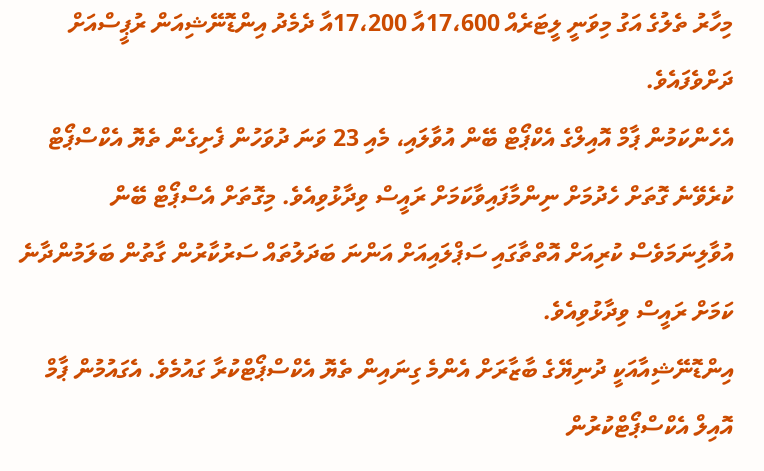މިހާރު ތެލުގެ އަގު މިވަނީ ލީޓަރެއް 17،600އާ 17،200އާ ދެމެދު އިންޑޮނޭޝިއަން ރުޕީސްއަށް ދަށްވެފައެވެ.
އެހެންކަމުން ޕާމް އޮއިލްގެ އެކްޕޯޓް ބޭން އުވާލައި، މެއި 23 ވަނަ ދުވަހުން ފެށިގެން ތެޔޮ އެކްސްޕޯޓް ކުރެވޭނެ ގޮތަށް ހެދުމަށް ނިންމާފައިވާކަމަށް ރައީސް ވިދާޅުވިއެވެ. މިގޮތަށް އެސްޕޯޓް ބޭން އުވާލިނަމަވެސް ކުރިއަށް އޮތްތާގައި ސަޕްލައިއަށް އަންނަ ބަދަލުތައް ސަރުކާރުން ގާތުން ބަލަމުންދާނެ ކަމަށް ރައީސް ވިދާޅުވިއެވެ.
އިންޑޮނޭޝިއާއަކީ ދުނިޔޭގެ ބާޒާރަށް އެންމެ ގިނައިން ތެޔޮ އެކްސްޕޯޓްކުރާ ގައުމެވެ. އެގައުމުން ޕާމް އޮއިލް އެކްސްޕޯޓްކުރުން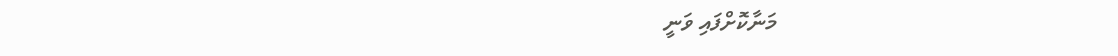މަނާކޮށްފައި ވަނީ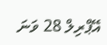އޭޕްރިލް 28 ވަނަ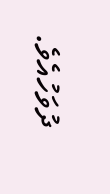ދުވަހުއެވެ.